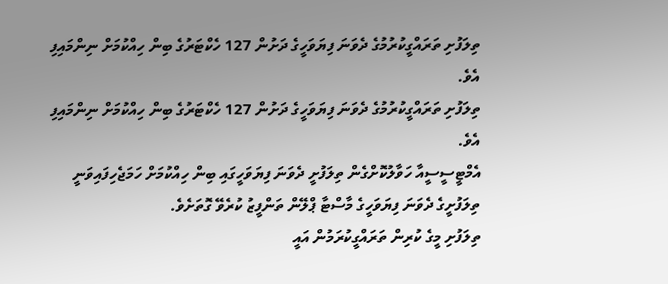ތިލަފުށި ތަރައްގީކުރުމުގެ ދެވަނަ ފިޔަވަހީގެ ދަށުން 127 ހެކްޓަރުގެ ބިން ހިއްކުމަށް ނިންމައިފި އެވެ.
ތިލަފުށި ތަރައްގީކުރުމުގެ ދެވަނަ ފިޔަވަހީގެ ދަށުން 127 ހެކްޓަރުގެ ބިން ހިއްކުމަށް ނިންމައިފި އެވެ.
އެމްޓީސީސީއާ ހަވާލުކޮށްގެން ތިލަފުށީ ދެވަނަ ފިޔަވަހީގައި ބިން ހިއްކުމަށް ހަމަޖެހިފައިވަނީ ތިލަފުށީގެ ދެވަނަ ފިޔަވަހީގެ މާސްޓާ ޕްލޭން ތަންފީޒު ކުރެވޭ ގޮތަށެވެ.
ތިލަފުށި މީގެ ކުރިން ތަރައްގީކުރަމުން އައީ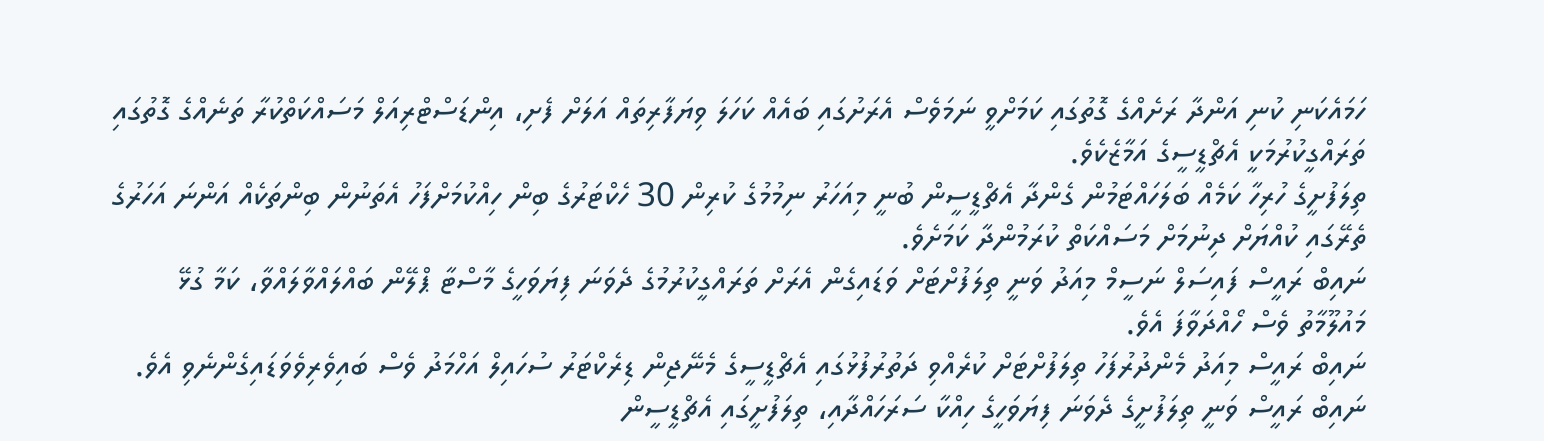ހަމައެކަނި ކުނި އަންދާ ރަށެއްގެ ގޮތުގައި ކަމަށްވީ ނަމަވެސް އެރަށުގައި ބައެއް ކަހަލަ ވިޔަފާރިތައް އަލަށް ފެށި، އިންޑަސްޓްރިއަލް މަސައްކަތްކުރާ ތަނެއްގެ ގޮތުގައި ތަރައްގީކުރުމަކީ އެޗްޑީސީގެ އަމާޒެކެވެ.
ތިލަފުށީގެ ހުރިހާ ކަމެއް ބަލަހައްޓަމުން ގެންދާ އެޗްޑީސީން ބުނީ މިއަހަރު ނިމުމުގެ ކުރިން 30 ހެކްޓަރުގެ ބިން ހިއްކުމަށްފަހު އެތަނުން ބިންތަކެއް އަންނަ އަހަރުގެ ތެރޭގައި ކުއްޔަށް ދިނުމަށް މަސައްކަތް ކުރަމުންދާ ކަމަށެވެ.
ނައިބް ރައީސް ފައިސަލް ނަސީމް މިއަދު ވަނީ ތިލަފުށްޓަށް ވަޑައިގެން އެރަށް ތަރައްގީކުރުމުގެ ދެވަނަ ފިޔަވަހީގެ މާސްޓާ ޕްލޭން ބައްލައްވާލައްވާ، ކަމާ ގުޅޭ މައުލޫމާތު ވެސް ހޯއްދަވާފަ އެވެ.
ނައިބް ރައީސް މިއަދު މެންދުރުފަހު ތިލަފުށްޓަށް ކުރެއްވި ދަތުރުފުޅުގައި އެޗްޑީސީގެ މެނޭޖިން ޑިރެކްޓަރު ސުހައިލް އަހްމަދު ވެސް ބައިވެރިވެވަޑައިގެންނެވި އެވެ.
ނައިބް ރައީސް ވަނީ ތިލަފުށީގެ ދެވަނަ ފިޔަވަހީގެ ހިއްކާ ސަރަހައްދާއި، ތިލަފުށީގައި އެޗްޑީސީން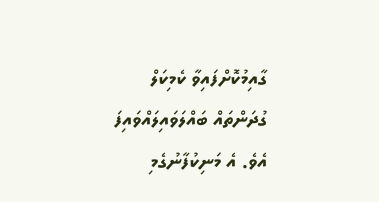ގާއިމުކޮށްފައިވާ ކެމިކަލް ގުދަންތައް ބައްލަވައިލައްވައިފަ އެވެ. އެ މަނިކުފާނުގެމި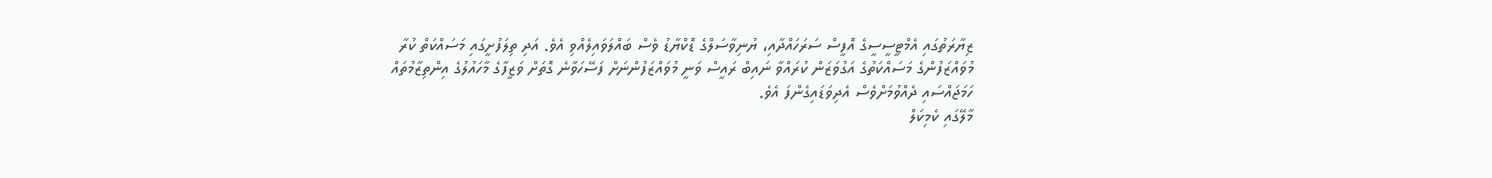ޒިޔާރަތުގައި އެމްޓީސީސީގެ އޮފީސް ސަރަހައްދާއި، ޔުނިވާސަލްގެ ޑޮކްޔާޑު ވެސް ބައްލަވައިލެއްވި އެވެ. އަދި ތިލަފުށީގައި މަސައްކަތް ކުރާ މުވައްޒަފުންގެ މަސައްކަތުގެ އަގުވަޒަން ކުރައްވާ ނައިބް ރައީސް ވަނީ މުވައްޒަފުންނަށް ފަސޭހަވާނެ ގޮތަށް ވަޒީފާގެ މާހައުލުގެ އިންތިޒާމުތައް ހަމަޖައްސައި ދެއްވުމަށްވެސް އެދިވަޑައިގެންފަ އެވެ.
މާލޭގައި ކެމިކަލް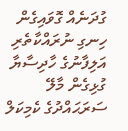ގުދަނެއް ގޮވައިގެން ހިނގި ނުރައްކާތެރި އަލިފާނުގެ ހާދިސާޔާ ގުޅިގެން މާލޭ ސަރަޙައްދުގެ ކެމިކަލް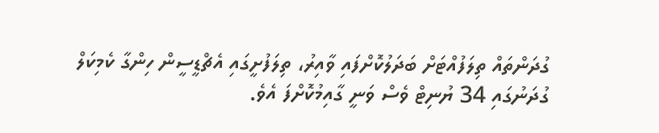ގުދަންތައް ތިލަފުއްޓަށް ބަދަލުކޮށްފައި ވާއިރު، ތިލަފުށީގައި އެޗްޑީސީން ހިންގާ ކެމިކަލް ގުދަނުގައި 34 ޔުނިޓް ވެސް ވަނީ ގާއިމުކޮށްފަ އެވެ.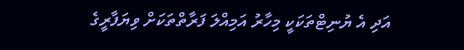އަދި އެ ޔުނިޓްތަކަކީ މިހާރު އަމިއްލަ ފަރާތްތަކަށް ވިޔަފާރީގެ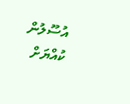އުސޫލުން ކުއްޔަށް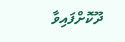ދޫކޮށްފައިވާ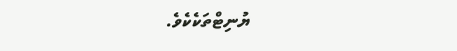ޔުނިޓްތަކެކެވެ.